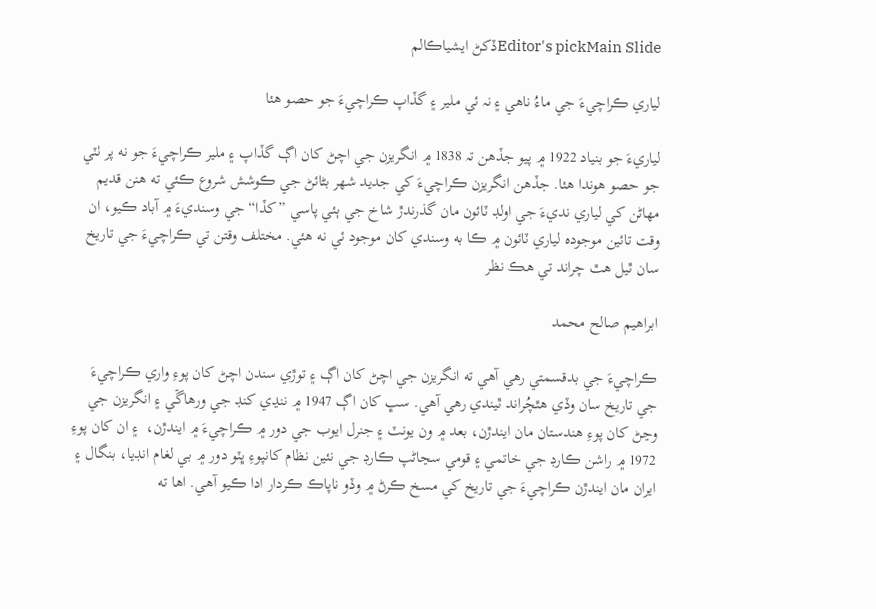Editor's pickMain Slideڏکڻ ايشياڪالم

لياري ڪراچيءَ جي ماءُ ناھي ۽ نہ ئي ملير ۽ گڏاپ ڪراچيءَ جو حصو ھئا

لياريءَ جو بنياد 1922 ۾ پيو جڏھن تہ 1838 ۾ انگريزن جي اچڻ کان اڳ گڏاپ ۽ ملير ڪراچيءَ جو نه پر ٺٽي جو حصو هوندا هئا. جڏهن انگريزن ڪراچيءَ کي جديد شهر بڻائڻ جي ڪوشش شروع ڪئي ته ھنن قديم مهاڻن کي لياري نديءَ جي اولڊ ٽائون مان گذرندڙ شاخ جي ٻئي پاسي ”کڏا“ جي وسنديءَ ۾ آباد ڪيو، ان وقت تائين موجوده لياري ٽائون ۾ ڪا به وسندي کان موجود ئي نه هئي. مختلف وقتن تي ڪراچيءَ جي تاريخ سان ٿيل هٿ چراند تي هڪ نظر

ابراھيم صالح محمد

ڪراچيءَ جي بدقسمتي رهي آهي ته انگريزن جي اچڻ کان اڳ ۽ توڙي سندن اچڻ کان پوءِ واري ڪراچيءَ جي تاريخ سان وڏي ھٿچُراند ٿيندي رھي آھي. سڀ کان اڳ 1947 ۾ ننڍي کنڊ جي ورھاڱي ۽ انگريزن جي وڃڻ کان پوءِ هندستان مان ايندڙن، بعد ۾ ون يونٽ ۽ جنرل ايوب جي دور ۾ ڪراچيءَ ۾ ايندڙن،  ۽ ان کان پوءِ 1972 ۾ راشن ڪارڊ جي خاتمي ۽ قومي سڃاڻپ ڪارڊ جي نئين نظام کانپوءِ ڀٽو دور ۾ بي لغام انڊيا، بنگال ۽ ايران مان ايندڙن ڪراچيءَ جي تاريخ کي مسخ ڪرڻ ۾ وڏو ناپاڪ ڪردار ادا ڪيو آهي. اها ته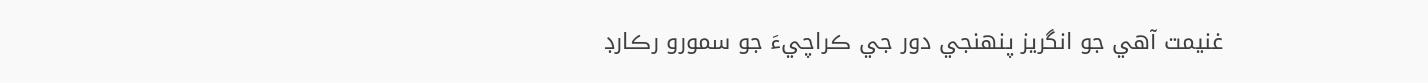غنيمت آهي جو انگريز پنهنجي دور جي ڪراچيءَ جو سمورو رڪارڊ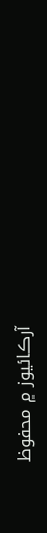آرڪائيوز ۾ محفوظ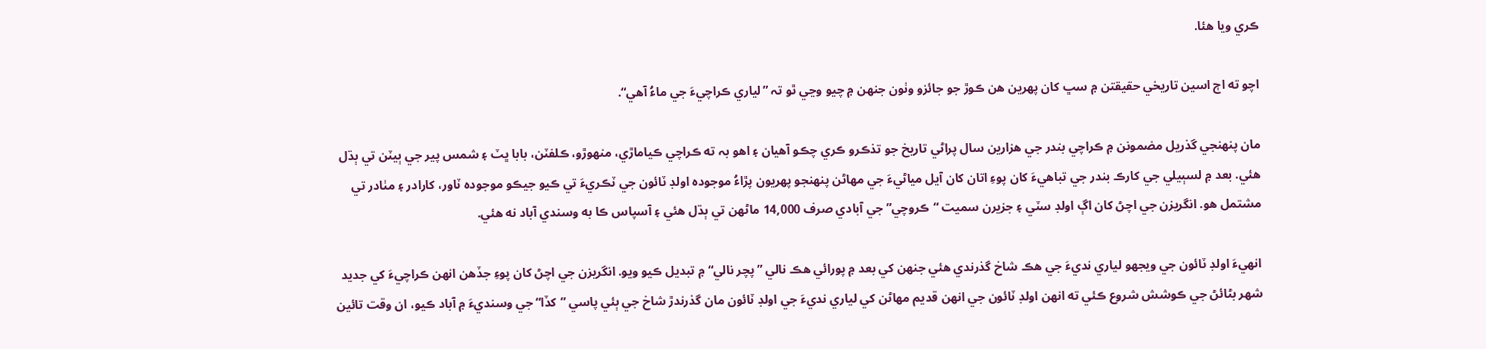ڪري ويا هئا.

اچو ته اڄ اسين تاريخي حقيقتن ۾ سڀ کان پهرين هن ڪوڙ جو جائزو وٺون جنھن ۾ چيو وڃي ٿو تہ ”لياري ڪراچيءَ جي ماءُ آهي“.

مان پنهنجي گذريل مضمونن ۾ ڪراچي بندر جي هزارين سال پراڻي تاريخ جو تذڪرو ڪري چڪو آهيان ۽ اهو بہ ته ڪراچي ڪياماڙي، منھوڙو، ڪلفٽن، بابا ڀٽ ۽ شمس پير جي ٻيٽن تي ٻڌل هئي. بعد ۾ لسٻيلي جي کارڪ بندر جي تباهيءَ کان پوءِ اتان کان آيل مياڻيءَ جي مهاڻن پنهنجو پهريون پڙاءُ موجوده اولڊ ٽائون جي ٽڪريءَ تي ڪيو جيڪو موجوده ٽاور، کارادر ۽ مٺادر تي مشتمل هو. انگريزن جي اچڻ کان اڳ اولڊ سٽي ۽ جزيرن سميت “ڪروچي” جي آبادي صرف 14,000 ماڻھن تي ٻڌل هئي ۽ آسپاس ڪا به وسندي آباد نه هئي.

انهيءَ اولڊ ٽائون جي ويجهو لياري نديءَ جي هڪ شاخ گذرندي هئي جنهن کي بعد ۾ پورائي هڪ نالي ”پچر نالي“ ۾ تبديل ڪيو ويو. انگريزن جي اچڻ کان پوءِ جڏهن انهن ڪراچيءَ کي جديد شهر بڻائڻ جي ڪوشش شروع ڪئي ته انهن اولڊ ٽائون جي انهن قديم مهاڻن کي لياري نديءَ جي اولڊ ٽائون مان گذرندڙ شاخ جي ٻئي پاسي ”کڏا“ جي وسنديءَ ۾ آباد ڪيو، ان وقت تائين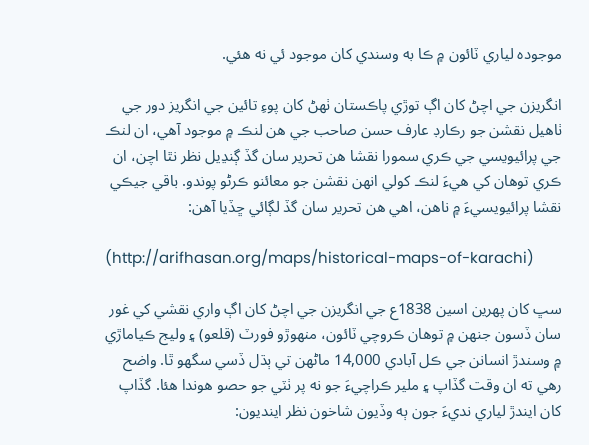موجوده لياري ٽائون ۾ ڪا به وسندي کان موجود ئي نه هئي.

انگريزن جي اچڻ کان اڳ توڙي پاڪستان ٺهڻ کان پوءِ تائين جي انگريز دور جي ٺاهيل نقشن جو رڪارڊ عارف حسن صاحب جي هن لنڪ ۾ موجود آهي، ان لنڪ جي پرائيويسي جي ڪري سمورا نقشا هن تحرير سان گڏ ڳنڍيل نظر نٿا اچن، ان ڪري توهان کي هيءَ لنڪ کولي انهن نقشن جو معائنو ڪرڻو پوندو. باقي جيڪي نقشا پرائيويسيءَ ۾ ناهن، اهي هن تحرير سان گڏ لڳائي ڇڏيا آهن:

(http://arifhasan.org/maps/historical-maps-of-karachi)

سڀ کان پهرين اسين 1838ع جي انگريزن جي اچڻ کان اڳ واري نقشي کي غور سان ڏسون جنهن ۾ توهان ڪروچي ٽائون، منھوڙو فورٽ (قلعو) ۽ وليج ڪياماڙي ۾ وسندڙ انسانن جي ڪل آبادي 14,000 ماڻھن تي ٻڌل ڏسي سگهو ٿا. واضح رهي ته ان وقت گڏاپ ۽ ملير ڪراچيءَ جو نه پر ٺٽي جو حصو هوندا هئا. گڏاپ کان ايندڙ لياري نديءَ جون ٻه وڏيون شاخون نظر اينديون: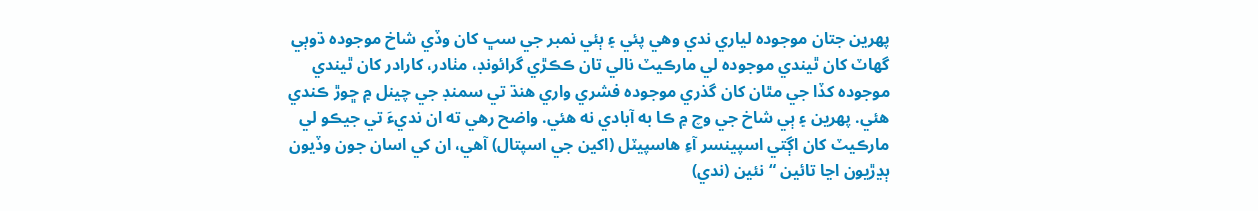پهرين جتان موجوده لياري ندي وهي پئي ۽ ٻئي نمبر جي سڀ کان وڏي شاخ موجوده ڌوٻي گھاٽ کان ٿيندي موجوده لي مارڪيٽ نالي تان ڪڪڙي گرائونڊ، مٺادر، کارادر کان ٿيندي موجوده کڏا جي مٿان کان گذري موجوده فشري واري هنڌ تي سمنڊ جي چينل ۾ ڇوڙ ڪندي هئي. پهرين ۽ ٻي شاخ جي وچ ۾ ڪا به آبادي نه هئي. واضح رهي ته ان نديءَ تي جيڪو لي مارڪيٽ کان اڳتي اسپينسر آءِ هاسپيٽل (اکين جي اسپتال) آهي، ان کي اسان جون وڏيون ٻڍڙيون اڃا تائين “نئين (ندي)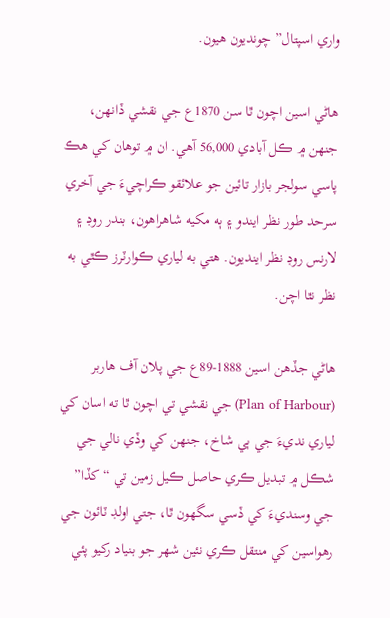واري اسپتال” چونديون هيون.

هاڻي اسين اچون ٿا سن 1870ع جي نقشي ڏانهن، جنهن ۾ ڪل آبادي 56,000 آهي. ان ۾ توهان کي هڪ پاسي سولجر بازار تائين جو علائقو ڪراچيءَ جي آخري سرحد طور نظر ايندو ۽ ٻه مکيه شاهراهون، بندر روڊ ۽ لارنس روڊ نظر اينديون. هتي به لياري ڪوارٽرز ڪٿي به نظر نٿا اچن.

هاڻي جڏهن اسين 1888-89ع جي پلان آف هاربر (Plan of Harbour) جي نقشي تي اچون ٿا ته اسان کي لياري نديءَ جي ٻي شاخ، جنهن کي وڏي نالي جي شڪل ۾ تبديل ڪري حاصل ڪيل زمين تي “کڏا” جي وسنديءَ کي ڏسي سگهون ٿا، جتي اولڊ ٽائون جي رهواسين کي منتقل ڪري نئين شهر جو بنياد رکيو پئي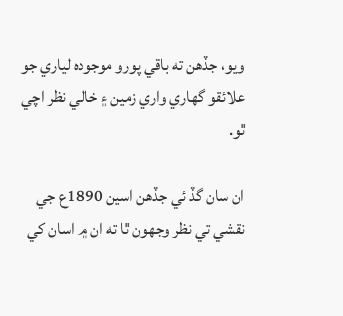ويو، جڏهن ته باقي پورو موجوده لياري جو علائقو گهاري واري زمين ۽ خالي نظر اچي ٿو.

ان سان گڏ ئي جڏهن اسين 1890ع جي نقشي تي نظر وجهون ٿا ته ان ۾ اسان کي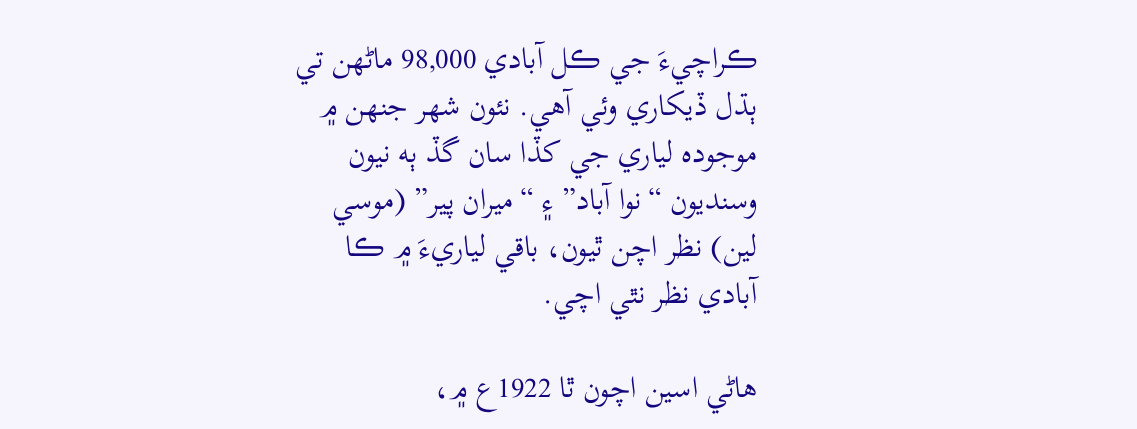ڪراچيءَ جي ڪل آبادي 98,000 ماڻھن تي ٻڌل ڏيکاري وئي آهي. نئون شهر جنهن ۾ موجوده لياري جي کڏا سان گڏ ٻه نيون وسنديون “نوا آباد” ۽ “ميران پير” (موسي لين) نظر اچن ٿيون، باقي لياريءَ ۾ ڪا آبادي نظر نٿي اچي.

هاڻي اسين اچون ٿا 1922ع ۾،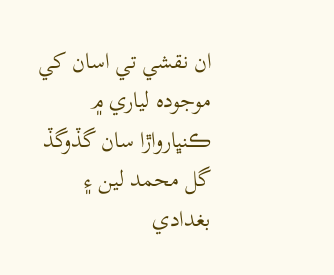ان نقشي تي اسان کي موجوده لياري ۾ ڪنڀارواڙا سان گڏوگڏ گل محمد لين ۽ بغدادي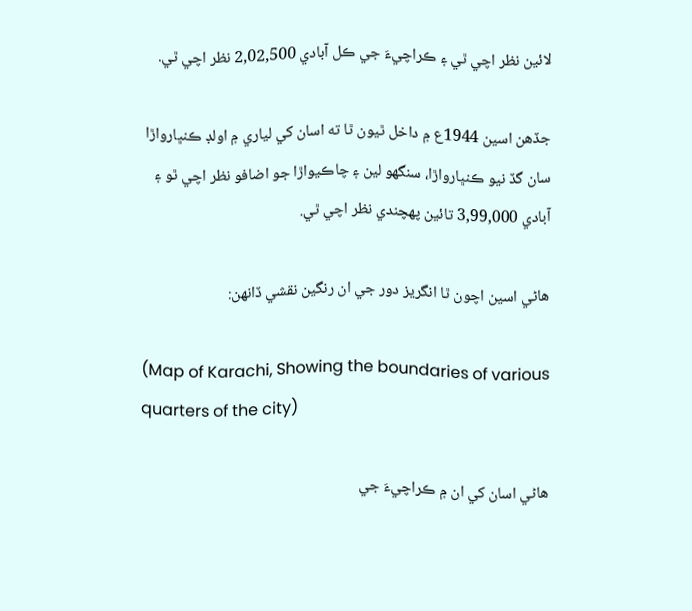لائين نظر اچي ٿي ۽ ڪراچيءَ جي ڪل آبادي 2,02,500 نظر اچي ٿي.

جڏهن اسين 1944ع ۾ داخل ٿيون ٿا ته اسان کي لياري ۾ اولڊ ڪنڀارواڙا سان گڏ نيو ڪنڀارواڙا، سنگهو لين ۽ چاڪيواڙا جو اضافو نظر اچي ٿو ۽ آبادي 3,99,000 تائين پهچندي نظر اچي ٿي.

هاڻي اسين اچون ٿا انگريز دور جي ان رنگين نقشي ڏانهن:

(Map of Karachi, Showing the boundaries of various quarters of the city)

هاڻي اسان کي ان ۾ ڪراچيءَ جي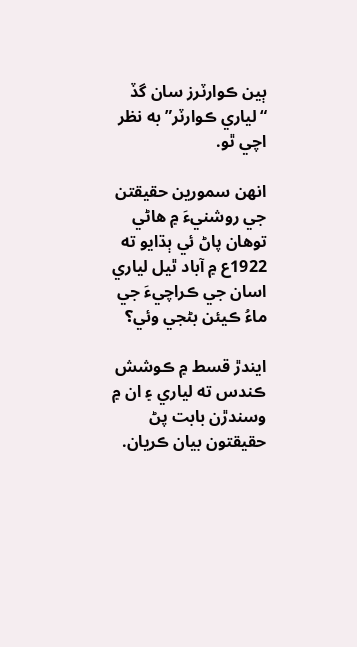ٻين ڪوارٽرز سان گڏ “لياري ڪوارٽر” به نظر اچي ٿو.

انهن سمورين حقيقتن جي روشنيءَ ۾ هاڻي توهان پاڻ ئي ٻڌايو ته 1922ع ۾ آباد ٿيل لياري اسان جي ڪراچيءَ جي ماءُ ڪيئن بڻجي وئي؟

ايندڙ قسط ۾ ڪوشش ڪندس ته لياري ۽ ان ۾ وسندڙن بابت پڻ حقيقتون بيان ڪريان.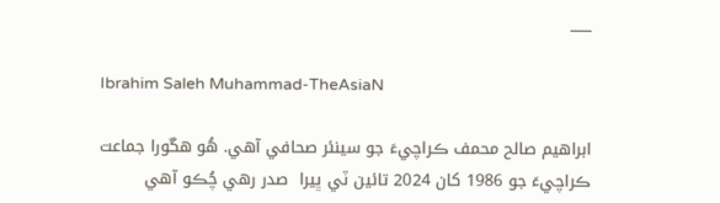___

Ibrahim Saleh Muhammad-TheAsiaN

ابراھيم صالح محمف ڪراچيءَ جو سينئر صحافي آھي. ھُو ھڱورا جماعت ڪراچيءَ جو 1986 کان 2024 تائين ٽي ڀيرا  صدر رھي چُڪو آھي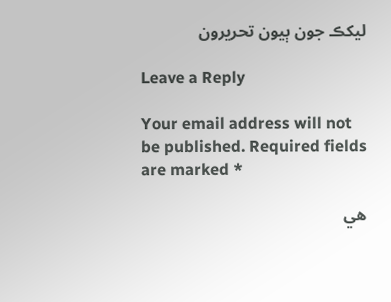ليکڪ جون ٻيون تحريرون

Leave a Reply

Your email address will not be published. Required fields are marked *

هي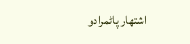اشتهار پاڻمرادو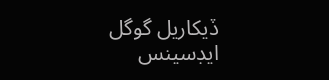ڏيکاريل گوگل ايڊسينس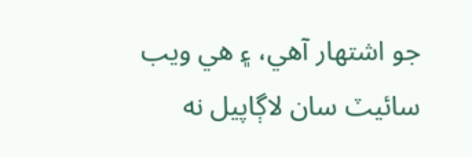جو اشتهار آهي، ۽ هي ويب سائيٽ سان لاڳاپيل نه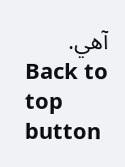آهي.
Back to top button